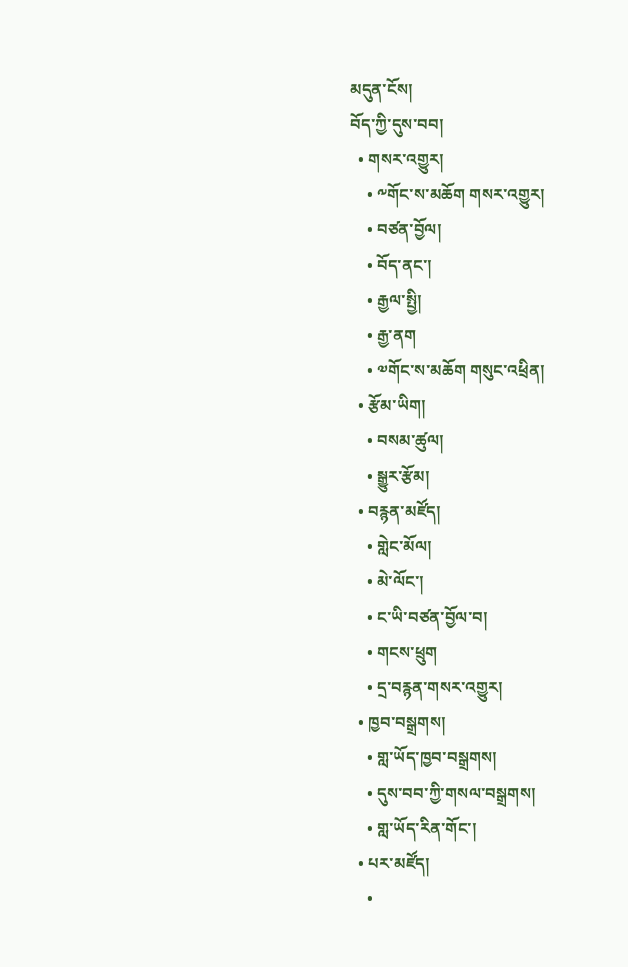མདུན་ངོས།
བོད་ཀྱི་དུས་བབ།
  • གསར་འགྱུར།
    • ༸གོང་ས་མཆོག གསར་འགྱུར།
    • བཙན་བྱོལ།
    • བོད་ནང་།
    • རྒྱལ་སྤྱི།
    • རྒྱ་ནག
    • ༧གོང་ས་མཆོག གསུང་འཕྲིན།
  • རྩོམ་ཡིག།
    • བསམ་ཚུལ།
    • སྒྱུར་རྩོམ།
  • བརྙན་མཛོད།
    • གླེང་མོལ།
    • མེ་ལོང་།
    • ང་ཡི་བཙན་བྱོལ་བ།
    • གངས་ཕྲུག
    • དྲ་བརྙན་གསར་འགྱུར།
  • ཁྱབ་བསྒྲགས།
    • གླ་ཡོད་ཁྱབ་བསྒྲགས།
    • དུས་བབ་ཀྱི་གསལ་བསྒྲགས།
    • གླ་ཡོད་རིན་གོང་།
  • པར་མཛོད།
    •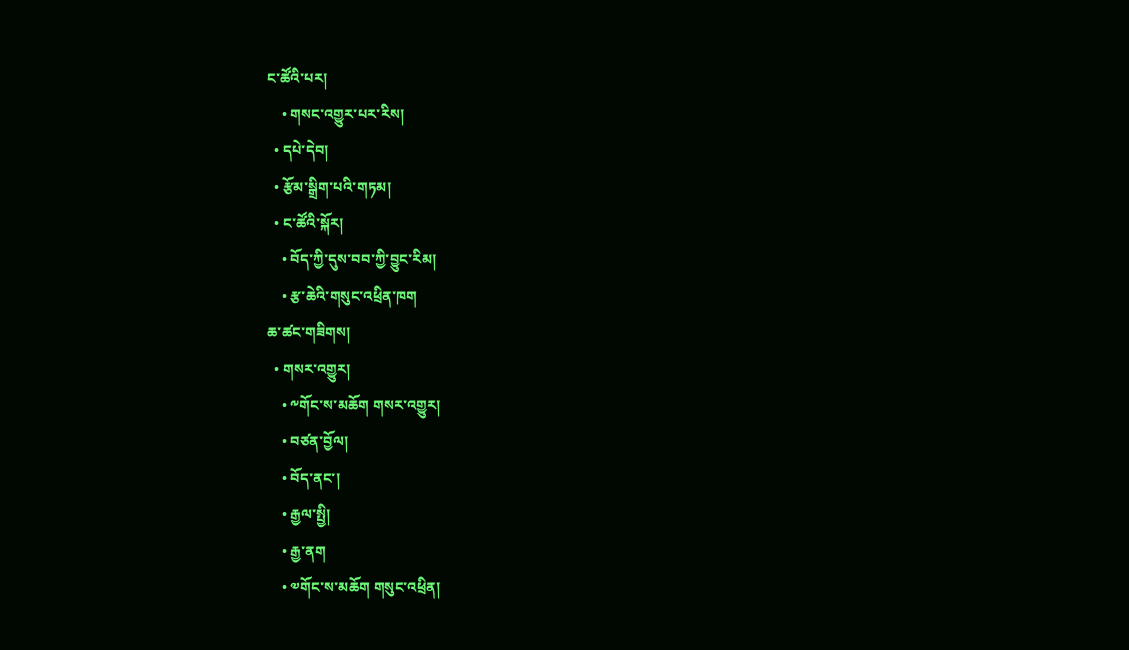ང་ཚོའི་པར།
    • གསང་འགྱུར་པར་རིས།
  • དཔེ་དེབ།
  • རྩོམ་སྒྲིག་པའི་གཏམ།
  • ང་ཚོའི་སྐོར།
    • བོད་ཀྱི་དུས་བབ་ཀྱི་བྱུང་རིམ།
    • རྩ་ཆེའི་གསུང་འཕྲིན་ཁག
ཆ་ཚང་གཟིགས།
  • གསར་འགྱུར།
    • ༸གོང་ས་མཆོག གསར་འགྱུར།
    • བཙན་བྱོལ།
    • བོད་ནང་།
    • རྒྱལ་སྤྱི།
    • རྒྱ་ནག
    • ༧གོང་ས་མཆོག གསུང་འཕྲིན།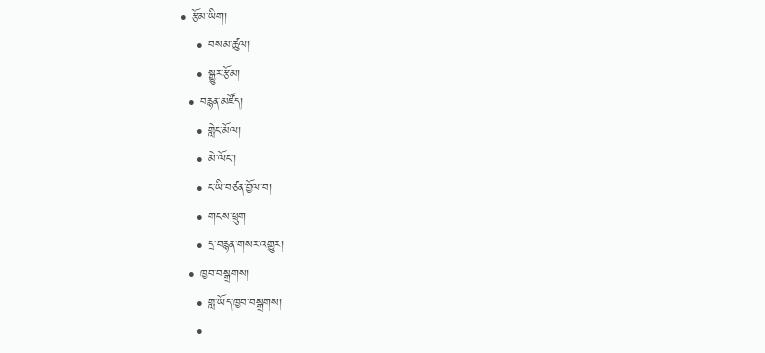• རྩོམ་ཡིག།
    • བསམ་ཚུལ།
    • སྒྱུར་རྩོམ།
  • བརྙན་མཛོད།
    • གླེང་མོལ།
    • མེ་ལོང་།
    • ང་ཡི་བཙན་བྱོལ་བ།
    • གངས་ཕྲུག
    • དྲ་བརྙན་གསར་འགྱུར།
  • ཁྱབ་བསྒྲགས།
    • གླ་ཡོད་ཁྱབ་བསྒྲགས།
    •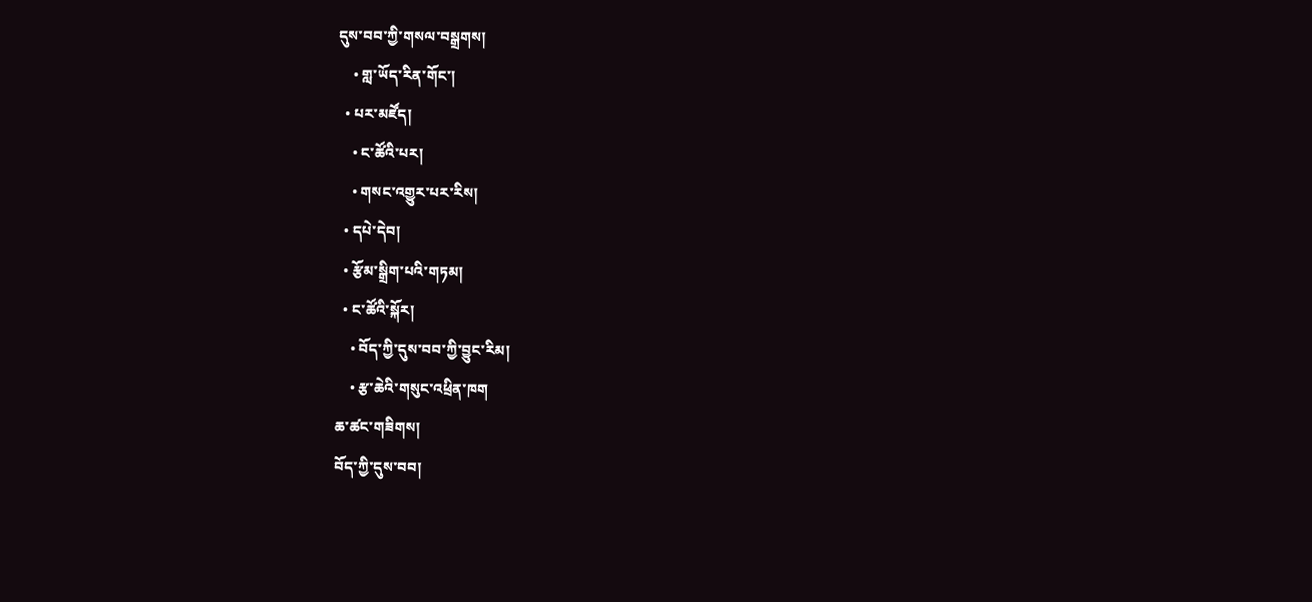དུས་བབ་ཀྱི་གསལ་བསྒྲགས།
    • གླ་ཡོད་རིན་གོང་།
  • པར་མཛོད།
    • ང་ཚོའི་པར།
    • གསང་འགྱུར་པར་རིས།
  • དཔེ་དེབ།
  • རྩོམ་སྒྲིག་པའི་གཏམ།
  • ང་ཚོའི་སྐོར།
    • བོད་ཀྱི་དུས་བབ་ཀྱི་བྱུང་རིམ།
    • རྩ་ཆེའི་གསུང་འཕྲིན་ཁག
ཆ་ཚང་གཟིགས།
བོད་ཀྱི་དུས་བབ།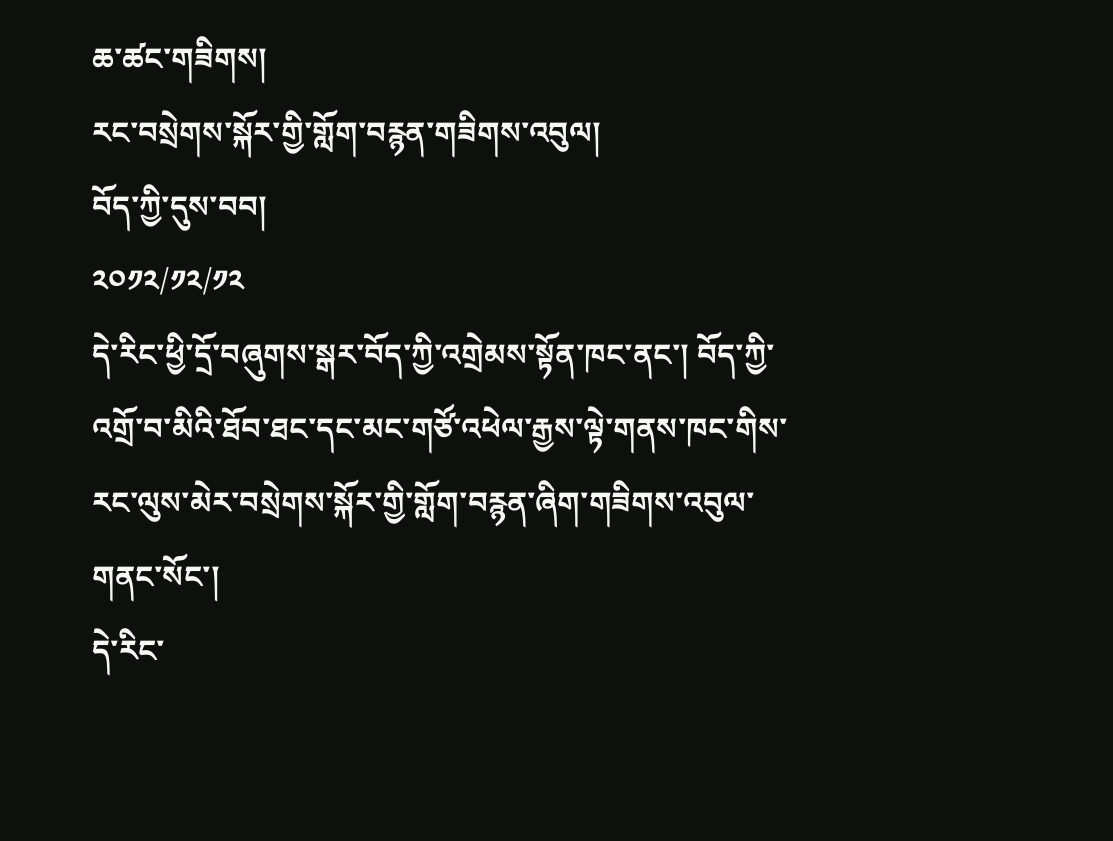ཆ་ཚང་གཟིགས།
རང་བསྲེགས་སྐོར་གྱི་གློག་བརྙན་གཟིགས་འབུལ།
བོད་ཀྱི་དུས་བབ།
༢༠༡༢/༡༢/༡༢
དེ་རིང་ཕྱི་དྲོ་བཞུགས་སྒར་བོད་ཀྱི་འགྲེམས་སྟོན་ཁང་ནང་། བོད་ཀྱི་འགྲོ་བ་མིའི་ཐོབ་ཐང་དང་མང་གཙོ་འཕེལ་རྒྱས་ལྟེ་གནས་ཁང་གིས་རང་ལུས་མེར་བསྲེགས་སྐོར་གྱི་གློག་བརྙན་ཞིག་གཟིགས་འབུལ་གནང་སོང་།
དེ་རིང་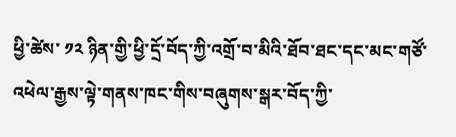ཕྱི་ཚེས་ ༡༢ ཉིན་གྱི་ཕྱི་དྲོ་བོད་ཀྱི་འགྲོ་བ་མིའི་ཐོབ་ཐང་དང་མང་གཙོ་འཕེལ་རྒྱས་ལྟེ་གནས་ཁང་གིས་བཞུགས་སྒར་བོད་ཀྱི་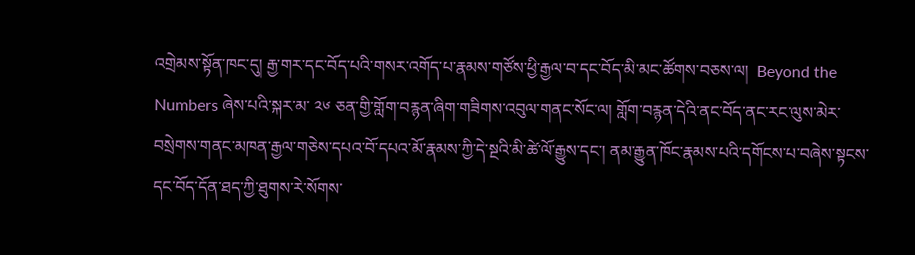འགྲེམས་སྟོན་ཁང་དུ། རྒྱ་གར་དང་བོད་པའི་གསར་འགོད་པ་རྣམས་གཙོས་ཕྱི་རྒྱལ་བ་དང་བོད་མི་མང་ཚོགས་བཅས་ལ།  Beyond the Numbers ཞེས་པའི་སྐར་མ་ ༢༦ ཅན་གྱི་གློག་བརྙན་ཞིག་གཟིགས་འབུལ་གནང་སོང་ལ། གློག་བརྙན་དེའི་ནང་བོད་ནང་རང་ལུས་མེར་བསྲེགས་གནང་མཁན་རྒྱལ་གཅེས་དཔའ་བོ་དཔའ་མོ་རྣམས་ཀྱི་དེ་སྔའི་མི་ཚེ་ལོ་རྒྱུས་དང་། ནམ་རྒྱུན་ཁོང་རྣམས་པའི་དགོངས་པ་བཞེས་སྟངས་དང་བོད་དོན་ཐད་ཀྱི་ཐུགས་རེ་སོགས་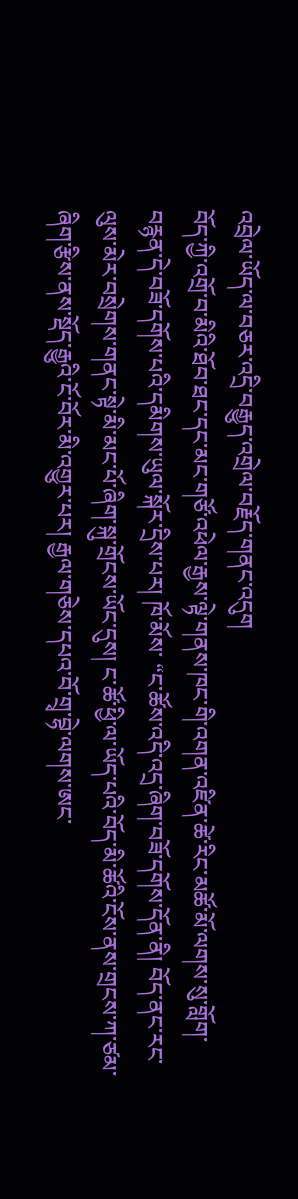འབྲེལ་ཡོད་ལ་བཅར་འདྲི་བརྒྱུད་འགྲེལ་བརྗོད་གནང་འདུག
བོད་ཀྱི་འགྲོ་བ་མིའི་ཐོབ་ཐང་དང་མང་གཙོ་འཕེལ་རྒྱས་ལྟེ་གནས་ཁང་གི་འགན་འཛིན་ཚེ་རིང་མཚོ་མོ་ལགས་སུ་གློག་བརྙན་དེ་བཟོ་དགོས་པའི་དམིགས་ཡུལ་སྐོར་དྲིས་པར། ཁོ་མོས་ “ང་ཚོས་འདི་འདྲ་ཞིག་བཟོ་དགོས་དོན་ནི། བོད་ནང་རང་ལུས་མེར་བསྲེགས་གནང་སྟེ་མི་མང་པོ་ཞིག་སྐུ་གྲོངས་ཡོང་དུས། ང་ཚོ་ཕྱི་ལ་ཡོད་པའི་བོད་མི་ཚོའི་ངོས་ནས་གྲངས་ཀ་ཙམ་ཞིག་རྩིས་ནས་སྡོད་རྒྱུའི་ངོ་བོར་མི་འགྱུར་པར། རྒྱལ་གཅེས་དཔའ་བོ་གྲྭ་བྷེ་ལགས་ཨང་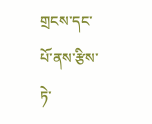གྲངས་དང་པོ་ནས་རྩིས་ཏེ་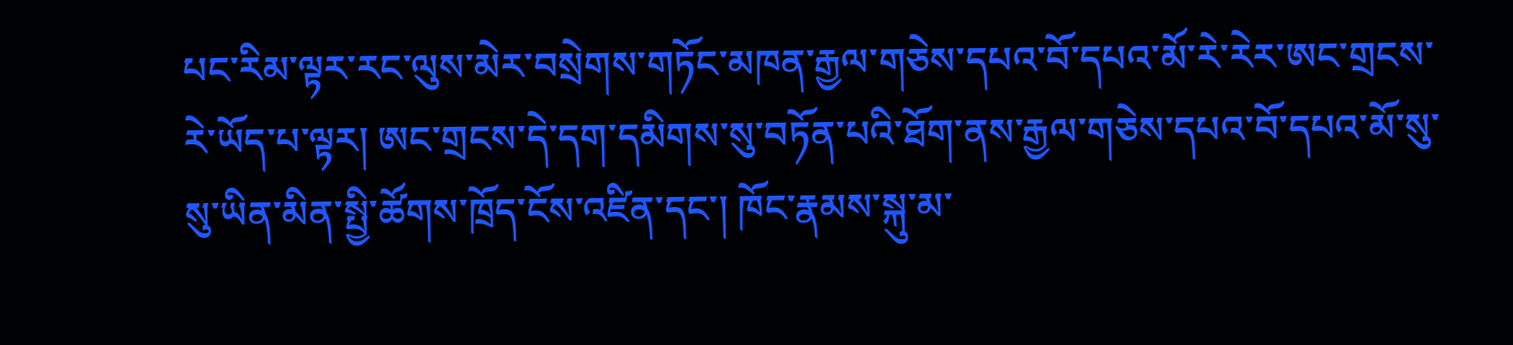པང་རིམ་ལྟར་རང་ལུས་མེར་བསྲེགས་གཏོང་མཁན་རྒྱལ་གཅེས་དཔའ་བོ་དཔའ་མོ་རེ་རེར་ཨང་གྲངས་རེ་ཡོད་པ་ལྟར། ཨང་གྲངས་དེ་དག་དམིགས་སུ་བཏོན་པའི་ཐོག་ནས་རྒྱལ་གཅེས་དཔའ་བོ་དཔའ་མོ་སུ་སུ་ཡིན་མིན་སྤྱི་ཚོགས་ཁྲོད་ངོས་འཛིན་དང་། ཁོང་རྣམས་སྐུ་མ་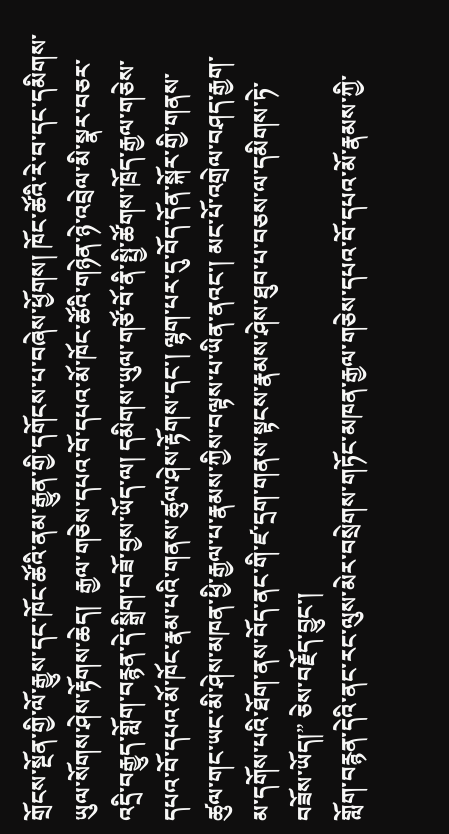གྲོངས་སྔོན་གྱི་ལོ་རྒྱུས་དང་ཁོང་ཚོའི་ནམ་རྒྱུན་གྱི་དགོངས་པ་བཞེས་ཕྱོགས། ཁོང་ཚོའི་རེ་བ་དང་དམིགས་ཡུལ་སོགས་ཤེས་རྟོགས་ཆེད།  རྒྱལ་གཅེས་དཔའ་བོ་དཔའ་མོ་ཁོང་ཚོའི་གཉེན་ཉེ་འབྲེལ་མི་སྣར་བཅར་འདྲི་བརྒྱུད་གློག་བརྙན་དེ་སྒྲིག་བཟོ་བྱས་ཡོད་ལ། དམིགས་ཡུལ་གཙོ་བོ་ནི་སྤྱི་ཚོགས་ཁྲོད་རྒྱལ་གཅེས་དཔའ་བོ་དཔའ་མོ་ཁོང་རྣམ་པའི་གནས་ཚུལ་ཤེས་རྟོགས་དང་། ལྷག་པར་དུ་བོད་དོན་སྐོར་གྱི་གནས་ཚུལ་གང་ཡང་མི་ཤེས་མཁན་ཕྱི་རྒྱལ་པ་རྣམས་ཀྱིས་བལྟས་པ་ཡིན་ནའང་། མང་པོ་འགྲེལ་བཤད་རྒྱག་མ་དགོས་པའི་ཐོག་ནས་བོད་ནང་གི་ཛ་དྲག་གནས་སྟངས་རྣམས་ཤེས་ཐུབ་པ་བཅས་ལ་དམིགས་ཏེ་བཟོས་ཡོད།” ཅེས་བརྗོད་བྱུང་།
གློག་བརྙན་དེའི་ནང་རང་ལུས་མེར་བསྲེགས་གཏོང་མཁན་རྒྱལ་གཅེས་དཔའ་བོ་དཔའ་མོ་རྣམས་ཀྱི་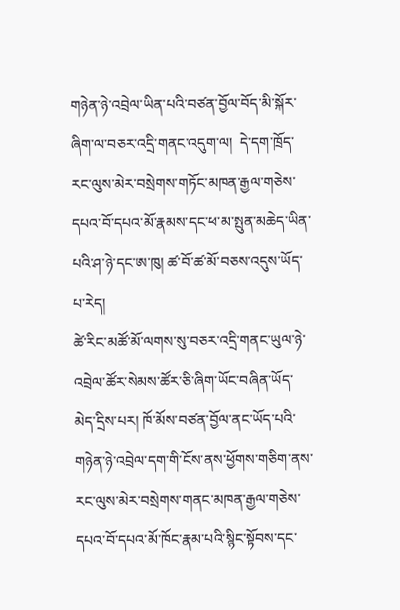གཉེན་ཉེ་འབྲེལ་ཡིན་པའི་བཙན་བྱོལ་བོད་མི་སྐོར་ཞིག་ལ་བཅར་འདྲི་གནང་འདུག་ལ།  དེ་དག་ཁྲོད་རང་ལུས་མེར་བསྲེགས་གཏོང་མཁན་རྒྱལ་གཅེས་དཔའ་བོ་དཔའ་མོ་རྣམས་དང་ཕ་མ་སྤུན་མཆེད་ཡིན་པའི་ཤ་ཉེ་དང་ཨ་ཁུ། ཚ་བོ་ཚ་མོ་བཅས་འདུས་ཡོད་པ་རེད།
ཚེ་རིང་མཚོ་མོ་ལགས་སུ་བཅར་འདྲི་གནང་ཡུལ་ཉེ་འབྲེལ་ཚོར་སེམས་ཚོར་ཅི་ཞིག་ཡོང་བཞིན་ཡོད་མེད་དྲིས་པར། ཁོ་མོས་བཙན་བྱོལ་ནང་ཡོད་པའི་གཉེན་ཉེ་འབྲེལ་དག་གི་ངོས་ནས་ཕྱོགས་གཅིག་ནས་རང་ལུས་མེར་བསྲེགས་གནང་མཁན་རྒྱལ་གཅེས་དཔའ་བོ་དཔའ་མོ་ཁོང་རྣམ་པའི་སྙིང་སྟོབས་དང་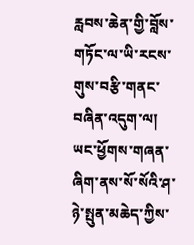རླབས་ཆེན་གྱི་བློས་གཏོང་ལ་ཡི་རངས་གུས་བརྩི་གནང་བཞིན་འདུག་ལ།  ཡང་ཕྱོགས་གཞན་ཞིག་ནས་སོ་སོའི་ཤ་ཉེ་སྤུན་མཆེད་ཀྱིས་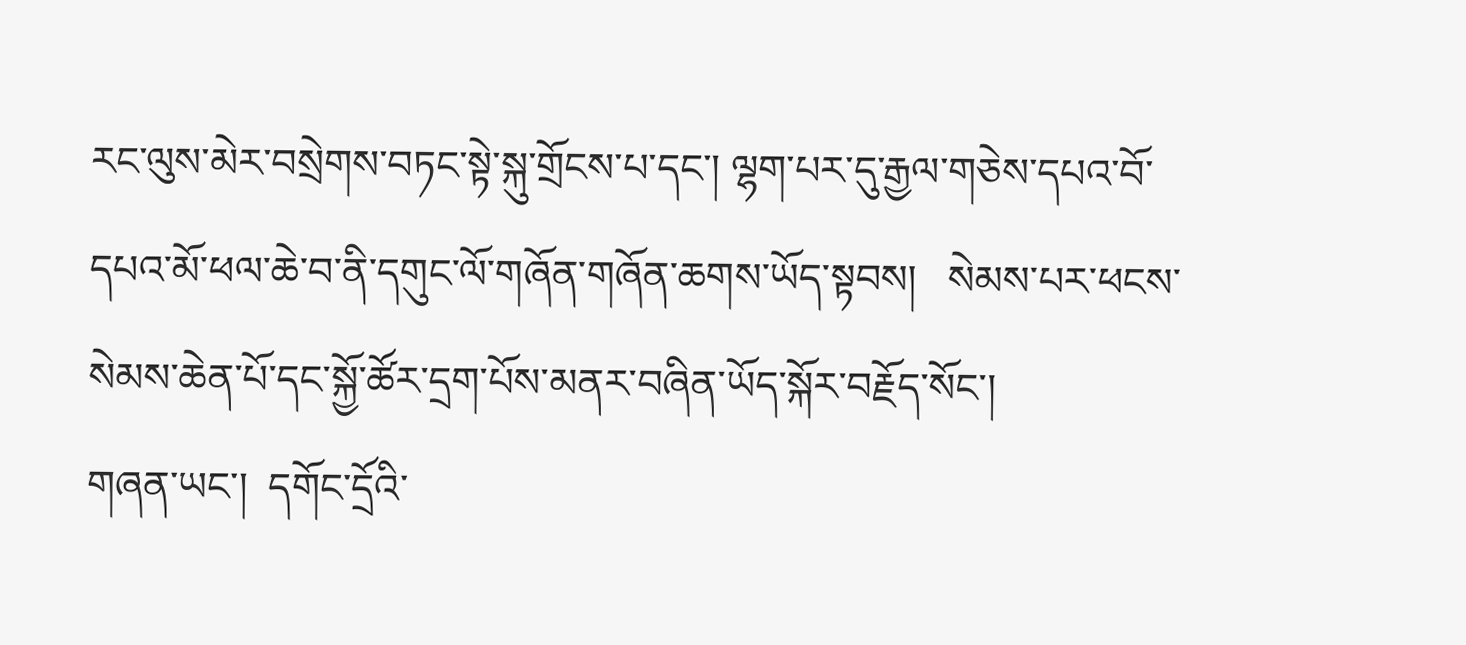རང་ལུས་མེར་བསྲེགས་བཏང་སྟེ་སྐུ་གྲོངས་པ་དང་། ལྷག་པར་དུ་རྒྱལ་གཅེས་དཔའ་བོ་དཔའ་མོ་ཕལ་ཆེ་བ་ནི་དགུང་ལོ་གཞོན་གཞོན་ཆགས་ཡོད་སྟབས།   སེམས་པར་ཕངས་སེམས་ཆེན་པོ་དང་སྐྱོ་ཚོར་དྲག་པོས་མནར་བཞིན་ཡོད་སྐོར་བརྗོད་སོང་།
གཞན་ཡང་།  དགོང་དྲོའི་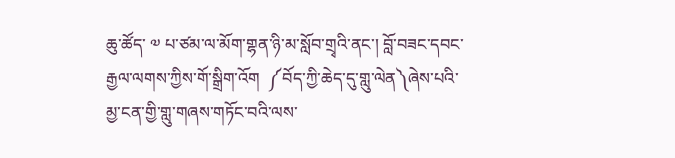ཆུ་ཚོད་ ༧ པ་ཙམ་ལ་མོག་གྷན་ཉི་མ་སློབ་གྲྭའི་ནང་། བློ་བཟང་དབང་རྒྱལ་ལགས་ཀྱིས་གོ་སྒྲིག་འོག  ༼བོད་ཀྱི་ཆེད་དུ་གླུ་ལེན༽ཞེས་པའི་མྱ་ངན་གྱི་གླུ་གཞས་གཏོང་བའི་ལས་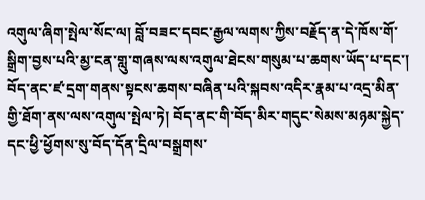འགུལ་ཞིག་སྤེལ་སོང་ལ། བློ་བཟང་དབང་རྒྱལ་ལགས་ཀྱིས་བརྗོད་ན་དེ་ཁོས་གོ་སྒྲིག་བྱས་པའི་མྱ་ངན་གླུ་གཞས་ལས་འགུལ་ཐེངས་གསུམ་པ་ཆགས་ཡོད་པ་དང་། བོད་ནང་ཛ་དྲག་གནས་སྟངས་ཆགས་བཞིན་པའི་སྐབས་འདིར་རྣམ་པ་འདྲ་མིན་གྱི་ཐོག་ནས་ལས་འགུལ་སྤེལ་ཏེ། བོད་ནང་གི་བོད་མིར་གདུང་སེམས་མཉམ་སྐྱེད་དང་ཕྱི་ཕྱོགས་སུ་བོད་དོན་དྲིལ་བསྒྲགས་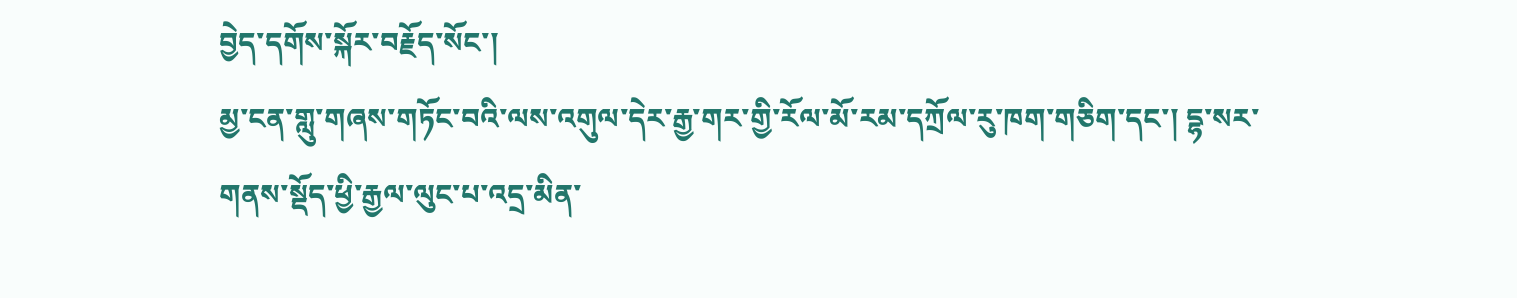བྱེད་དགོས་སྐོར་བརྗོད་སོང་།
མྱ་ངན་གླུ་གཞས་གཏོང་བའི་ལས་འགུལ་དེར་རྒྱ་གར་གྱི་རོལ་མོ་རམ་དཀྲོལ་རུ་ཁག་གཅིག་དང་། དྷ་སར་གནས་སྡོད་ཕྱི་རྒྱལ་ལུང་པ་འདྲ་མིན་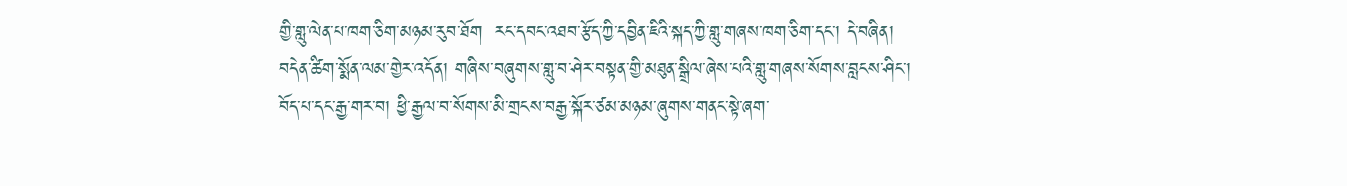གྱི་གླུ་ལེན་པ་ཁག་ཅིག་མཉམ་རུབ་ཐོག  རང་དབང་འཐབ་རྩོད་ཀྱི་དབྱིན་ཇིའི་སྐད་ཀྱི་གླུ་གཞས་ཁག་ཅིག་དང་། དེ་བཞིན། བདེན་ཚིག་སྨོན་ལམ་གྱེར་འདོན། གཞིས་བཞུགས་གླུ་བ་ཤེར་བསྟན་གྱི་མཐུན་སྒྲིལ་ཞེས་པའི་གླུ་གཞས་སོགས་བླངས་ཤིང་།  བོད་པ་དང་རྒྱ་གར་བ། ཕྱི་རྒྱལ་བ་སོགས་མི་གྲངས་བརྒྱ་སྐོར་ཙམ་མཉམ་ཞུགས་གནང་སྟེ་ཞག་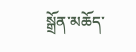སྒྲོན་མཆོད་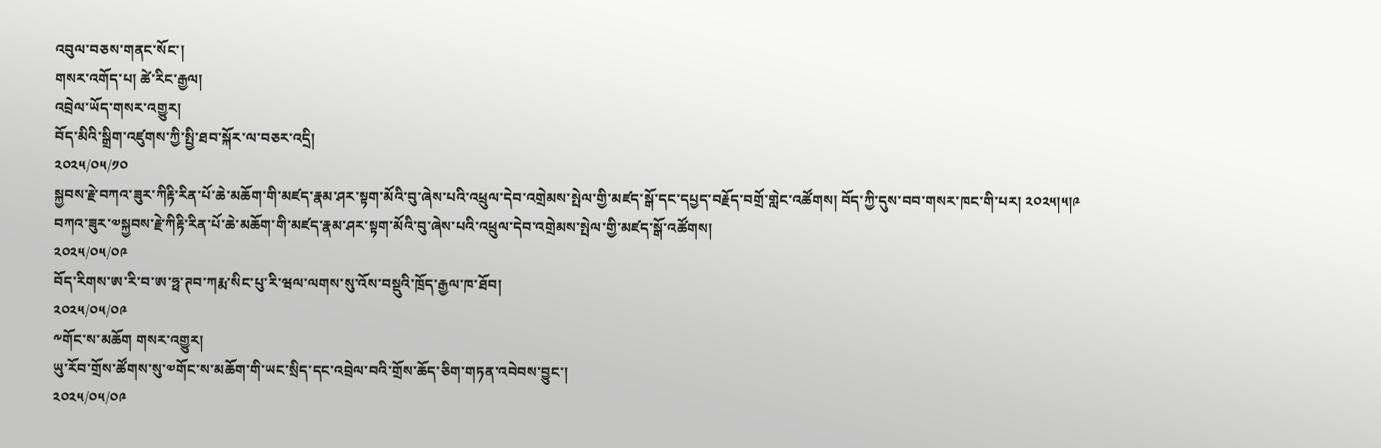འབུལ་བཅས་གནང་སོང་།
གསར་འགོད་པ། ཚེ་རིང་རྒྱལ།
འབྲེལ་ཡོད་གསར་འགྱུར།
བོད་མིའི་སྒྲིག་འཛུགས་ཀྱི་སྤྱི་ཐབ་སྐོར་ལ་བཅར་འདྲི།
༢༠༢༥/༠༥/༡༠
སྐྱབས་རྗེ་བཀའ་ཟུར་ཀིརྟི་རིན་པོ་ཆེ་མཆོག་གི་མཛད་རྣམ་ཤར་སྟག་མོའི་བུ་ཞེས་པའི་འཕྲུལ་དེབ་འགྲེམས་སྤེལ་གྱི་མཛད་སྒོ་དང་དཔྱད་བརྗོད་བགྲོ་གླེང་འཚོགས། བོད་ཀྱི་དུས་བབ་གསར་ཁང་གི་པར། ༢༠༢༥།༥།༩
བཀའ་ཟུར་༧སྐྱབས་རྗེ་ཀིརྟི་རིན་པོ་ཆེ་མཆོག་གི་མཛད་རྣམ་ཤར་སྟག་མོའི་བུ་ཞེས་པའི་འཕྲུལ་དེབ་འགྲེམས་སྤེལ་གྱི་མཛད་སྒོ་འཚོགས།
༢༠༢༥/༠༥/༠༩
བོད་རིགས་ཨ་རི་བ་ཨ་ཧྥ་ཊབ་ཀརྨ་སིང་པུ་རི་ཝལ་ལགས་སུ་འོས་བསྡུའི་ཁྲོད་རྒྱལ་ཁ་ཐོབ།
༢༠༢༥/༠༥/༠༩
༸གོང་ས་མཆོག གསར་འགྱུར།
ཡུ་རོབ་གྲོས་ཚོགས་སུ་༧གོང་ས་མཆོག་གི་ཡང་སྲིད་དང་འབྲེལ་བའི་གྲོས་ཆོད་ཅིག་གཏན་འབེབས་བྱུང་།
༢༠༢༥/༠༥/༠༩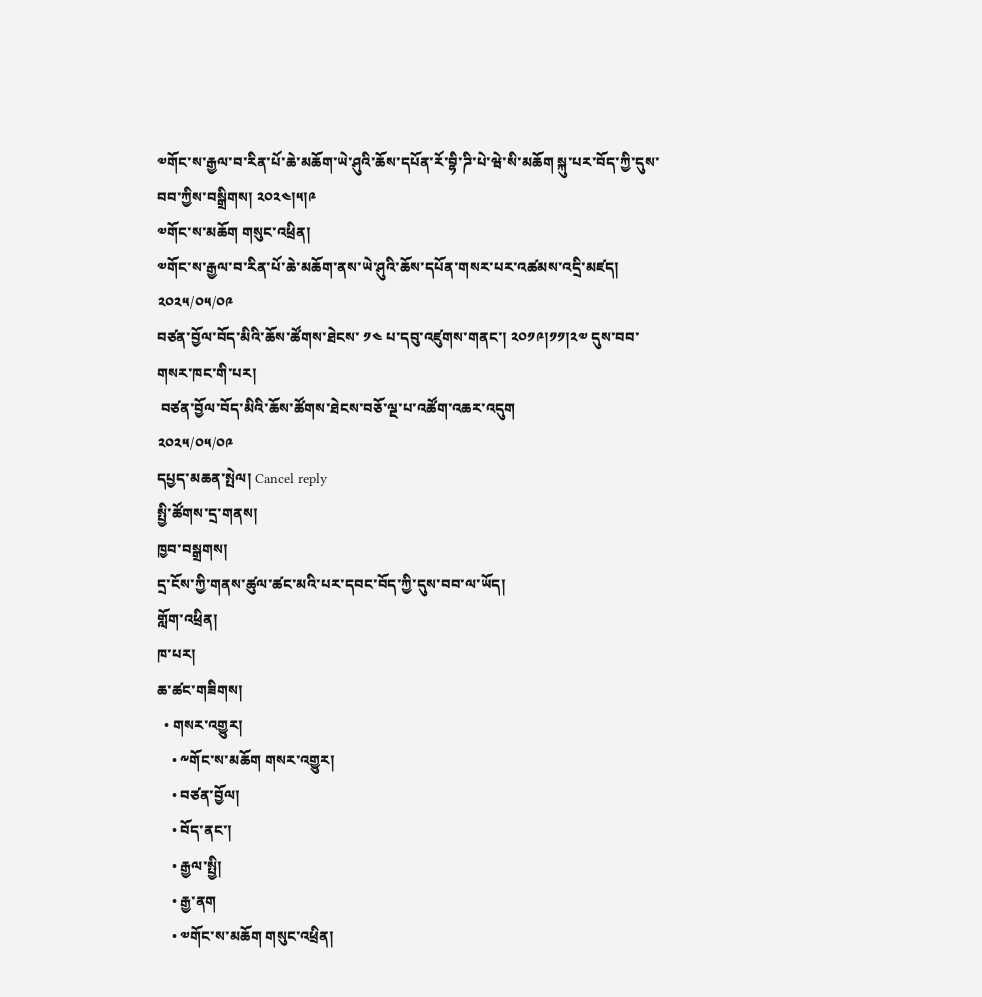༧གོང་ས་རྒྱལ་བ་རིན་པོ་ཆེ་མཆོག་ཡེ་ཤུའི་ཆོས་དཔོན་རོ་བྷི་ཌི་པེ་ཝེ་སི་མཆོག སྐུ་པར་བོད་ཀྱི་དུས་བབ་ཀྱིས་བསྒྲིགས། ༢༠༢༤།༥།༩
༧གོང་ས་མཆོག གསུང་འཕྲིན།
༧གོང་ས་རྒྱལ་བ་རིན་པོ་ཆེ་མཆོག་ནས་ཡེ་ཤུའི་ཆོས་དཔོན་གསར་པར་འཚམས་འདྲི་མཛད།
༢༠༢༥/༠༥/༠༩
བཙན་བྱོལ་བོད་མིའི་ཆོས་ཚོགས་ཐེངས་ ༡༤ པ་དབུ་འཛུགས་གནང་། ༢༠༡༩།༡༡།༢༧ དུས་བབ་གསར་ཁང་གི་པར།
 བཙན་བྱོལ་བོད་མིའི་ཆོས་ཚོགས་ཐེངས་བཅོ་ལྔ་པ་འཚོག་འཆར་འདུག
༢༠༢༥/༠༥/༠༩
དཔྱད་མཆན་སྤེལ། Cancel reply
སྤྱི་ཚོགས་དྲ་གནས།
ཁྱབ་བསྒྲགས།
དྲ་ངོས་ཀྱི་གནས་ཚུལ་ཚང་མའི་པར་དབང་བོད་ཀྱི་དུས་བབ་ལ་ཡོད།
གློག་འཕྲིན།
ཁ་པར།
ཆ་ཚང་གཟིགས།
  • གསར་འགྱུར།
    • ༸གོང་ས་མཆོག གསར་འགྱུར།
    • བཙན་བྱོལ།
    • བོད་ནང་།
    • རྒྱལ་སྤྱི།
    • རྒྱ་ནག
    • ༧གོང་ས་མཆོག གསུང་འཕྲིན།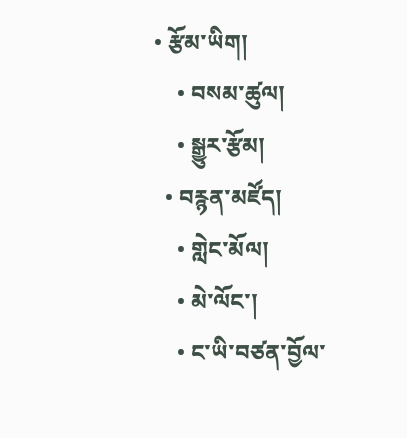• རྩོམ་ཡིག།
    • བསམ་ཚུལ།
    • སྒྱུར་རྩོམ།
  • བརྙན་མཛོད།
    • གླེང་མོལ།
    • མེ་ལོང་།
    • ང་ཡི་བཙན་བྱོལ་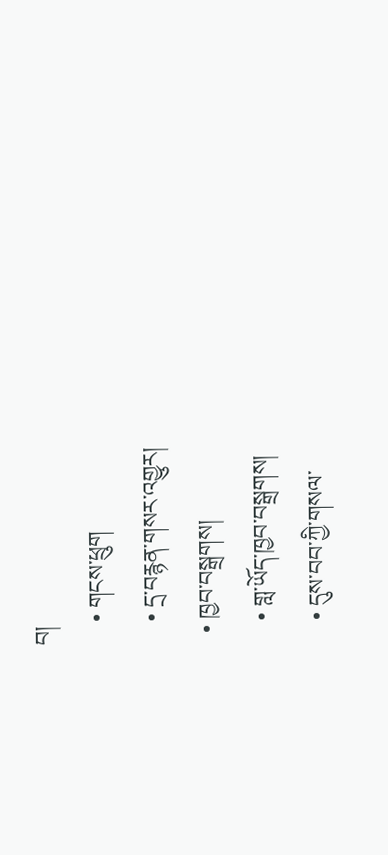བ།
    • གངས་ཕྲུག
    • དྲ་བརྙན་གསར་འགྱུར།
  • ཁྱབ་བསྒྲགས།
    • གླ་ཡོད་ཁྱབ་བསྒྲགས།
    • དུས་བབ་ཀྱི་གསལ་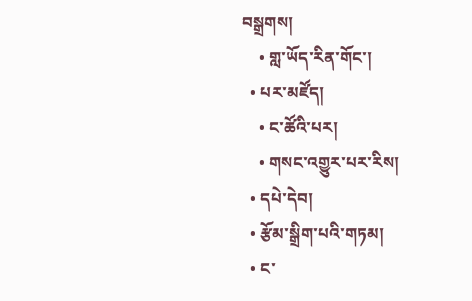བསྒྲགས།
    • གླ་ཡོད་རིན་གོང་།
  • པར་མཛོད།
    • ང་ཚོའི་པར།
    • གསང་འགྱུར་པར་རིས།
  • དཔེ་དེབ།
  • རྩོམ་སྒྲིག་པའི་གཏམ།
  • ང་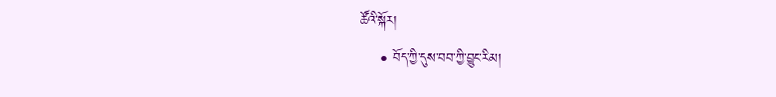ཚོའི་སྐོར།
    • བོད་ཀྱི་དུས་བབ་ཀྱི་བྱུང་རིམ།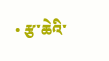• རྩ་ཆེའི་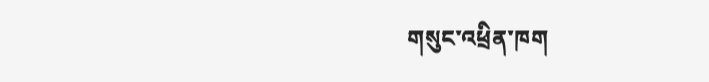གསུང་འཕྲིན་ཁག